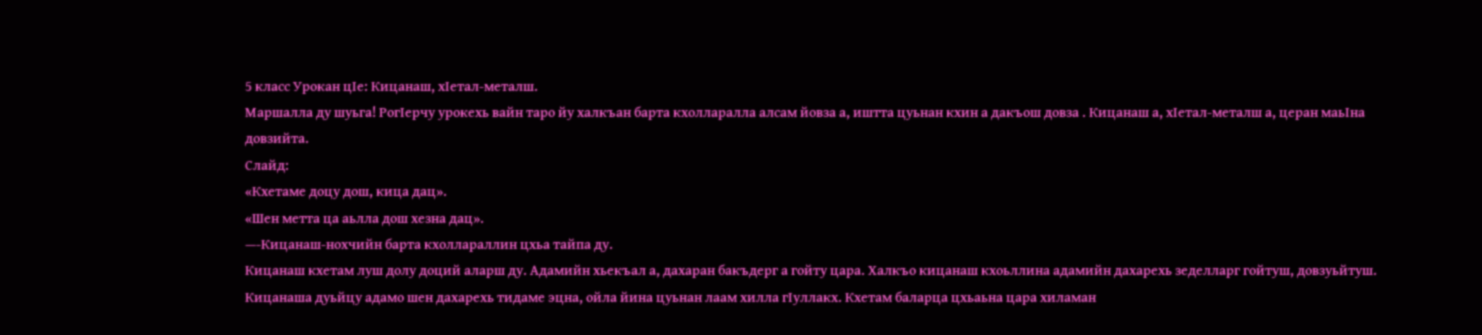5 класс Урокан цIе: Кицанаш, хIетал-металш.
Маршалла ду шуьга! РогIерчу урокехь вайн таро йу халкъан барта кхолларалла алсам йовза а, иштта цуьнан кхин а дакъош довза . Кицанаш а, хIетал-металш а, церан маьIна довзийта.
Слайд:
«Кхетаме доцу дош, кица дац».
«Шен метта ца аьлла дош хезна дац».
—-Кицанаш-нохчийн барта кхоллараллин цхьа тайпа ду.
Кицанаш кхетам луш долу доций аларш ду. Адамийн хьекъал а, дахаран бакъдерг а гойту цара. Халкъо кицанаш кхоьллина адамийн дахарехь зеделларг гойтуш, довзуьйтуш. Кицанаша дуьйцу адамо шен дахарехь тидаме эцна, ойла йина цуьнан лаам хилла гIуллакх. Кхетам баларца цхьаьна цара хиламан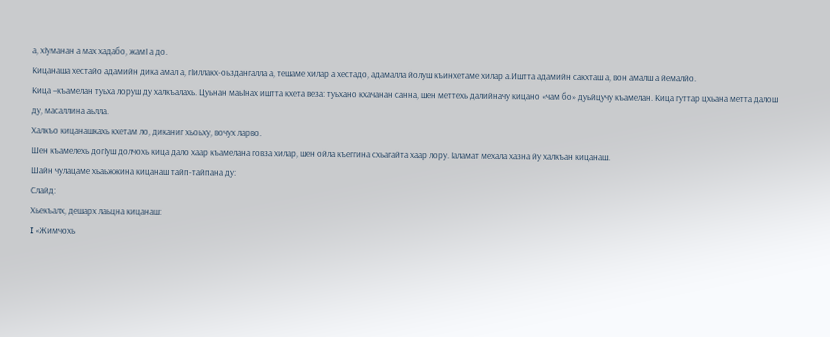а, хIуманан а мах хадабо, жамI а до.
Кицанаша хестайо адамийн дика амал а, гIиллакх-оьздангалла а, тешаме хилар а хестадо, адамалла йолуш къинхетаме хилар а.Иштта адамийн сакхташ а, вон амалш а йемалйо.
Кица –къамелан туьха лоруш ду халкъалахь. Цуьнан маьIнах иштта кхета веза: туьхано кхачанан санна, шен меттехь далийначу кицано «чам бо» дуьйцучу къамелан. Кица гуттар цхьана метта далош ду, масаллина аьлла.
Халкъо кицанашкахь кхетам ло, диканиг хьоьху, вочух ларво.
Шен къамелехь догIуш долчохь кица дало хаар къамелана говза хилар, шен ойла къеггина схьагайта хаар лору. Iаламат мехала хазна йу халкъан кицанаш.
Шайн чулацаме хьаьжжина кицанаш тайп-тайпана ду:
Слайд:
Хьекъалх, дешарх лаьцна кицанаш:
I «Жимчохь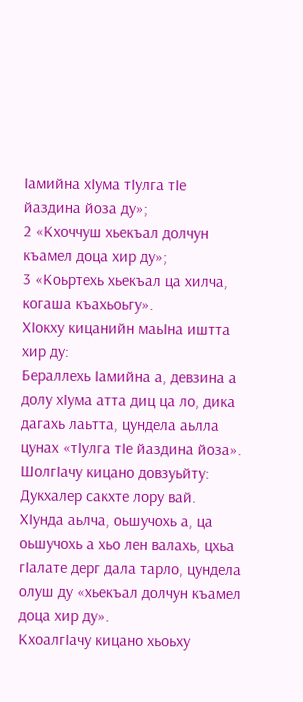Iамийна хIума тIулга тIе йаздина йоза ду»;
2 «Кхоччуш хьекъал долчун къамел доца хир ду»;
3 «Коьртехь хьекъал ца хилча, когаша къахьоьгу».
ХIокху кицанийн маьIна иштта хир ду:
Бераллехь Iамийна а, девзина а долу хIума атта диц ца ло, дика дагахь лаьтта, цундела аьлла цунах «тIулга тIе йаздина йоза».
ШолгIачу кицано довзуьйту:
Дукхалер сакхте лору вай. ХIунда аьлча, оьшучохь а, ца оьшучохь а хьо лен валахь, цхьа гIалате дерг дала тарло, цундела олуш ду «хьекъал долчун къамел доца хир ду».
КхоалгIачу кицано хьоьху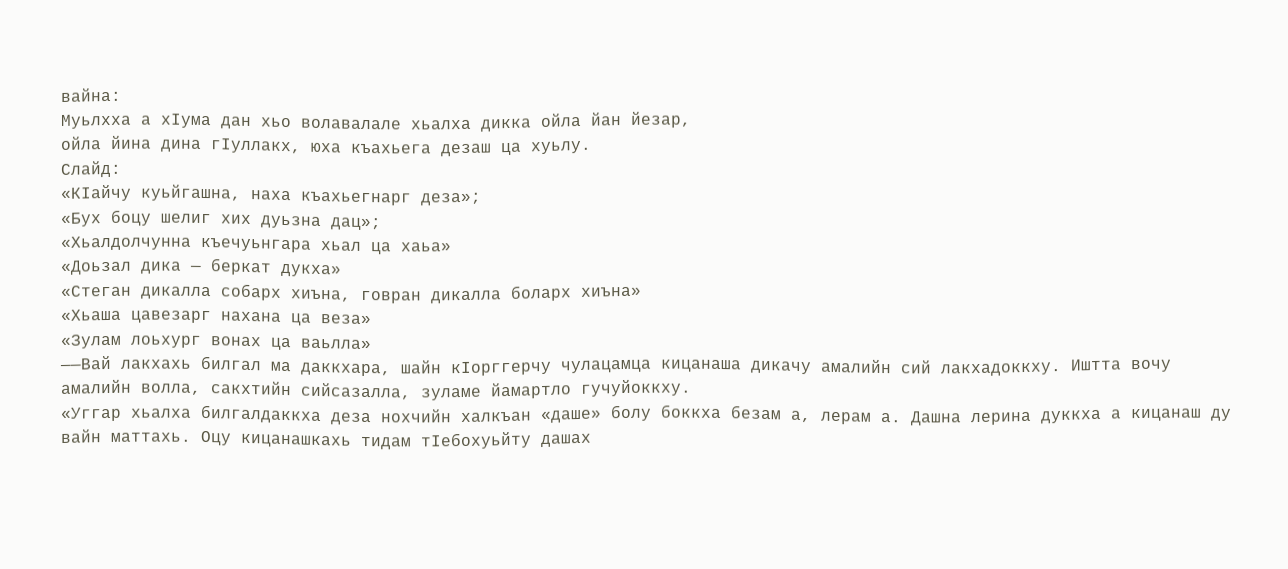вайна:
Муьлхха а хIума дан хьо волавалале хьалха дикка ойла йан йезар,
ойла йина дина гIуллакх, юха къахьега дезаш ца хуьлу.
Слайд:
«КIайчу куьйгашна, наха къахьегнарг деза»;
«Бух боцу шелиг хих дуьзна дац»;
«Хьалдолчунна къечуьнгара хьал ца хаьа»
«Доьзал дика — беркат дукха»
«Стеган дикалла собарх хиъна, говран дикалла боларх хиъна»
«Хьаша цавезарг нахана ца веза»
«Зулам лоьхург вонах ца ваьлла»
——Вай лакхахь билгал ма даккхара, шайн кIорггерчу чулацамца кицанаша дикачу амалийн сий лакхадоккху. Иштта вочу амалийн волла, сакхтийн сийсазалла, зуламе йамартло гучуйоккху.
«Уггар хьалха билгалдаккха деза нохчийн халкъан «даше» болу боккха безам а, лерам а. Дашна лерина дуккха а кицанаш ду вайн маттахь. Оцу кицанашкахь тидам тIебохуьйту дашах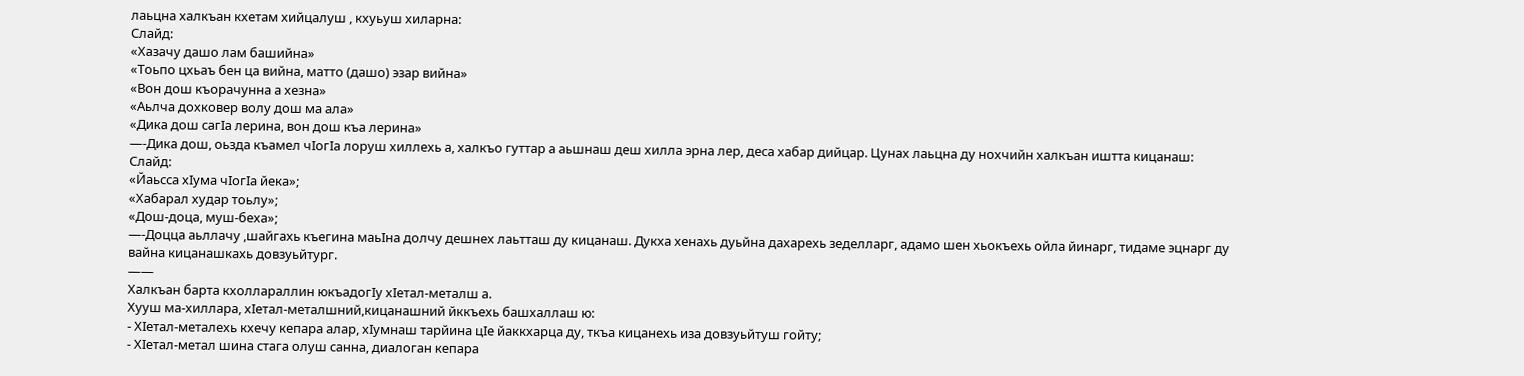лаьцна халкъан кхетам хийцалуш , кхуьуш хиларна:
Слайд:
«Хазачу дашо лам башийна»
«Тоьпо цхьаъ бен ца вийна, матто (дашо) эзар вийна»
«Вон дош къорачунна а хезна»
«Аьлча дохковер волу дош ма ала»
«Дика дош сагIа лерина, вон дош къа лерина»
—-Дика дош, оьзда къамел чIогIа лоруш хиллехь а, халкъо гуттар а аьшнаш деш хилла эрна лер, деса хабар дийцар. Цунах лаьцна ду нохчийн халкъан иштта кицанаш:
Слайд:
«Йаьсса хIума чIогIа йека»;
«Хабарал худар тоьлу»;
«Дош-доца, муш-беха»;
—-Доцца аьллачу ,шайгахь къегина маьIна долчу дешнех лаьтташ ду кицанаш. Дукха хенахь дуьйна дахарехь зеделларг, адамо шен хьокъехь ойла йинарг, тидаме эцнарг ду вайна кицанашкахь довзуьйтург.
——
Халкъан барта кхоллараллин юкъадогIу хIетал-металш а.
Хууш ма-хиллара, хIетал-металшний,кицанашний йккъехь башхаллаш ю:
- ХIетал-металехь кхечу кепара алар, хIумнаш тарйина цIе йаккхарца ду, ткъа кицанехь иза довзуьйтуш гойту;
- ХIетал-метал шина стага олуш санна, диалоган кепара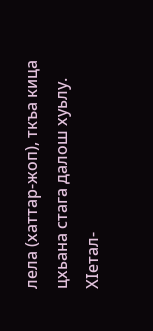лела (хаттар-жоп), ткъа кица цхьана стага далош хуьлу.
ХIетал-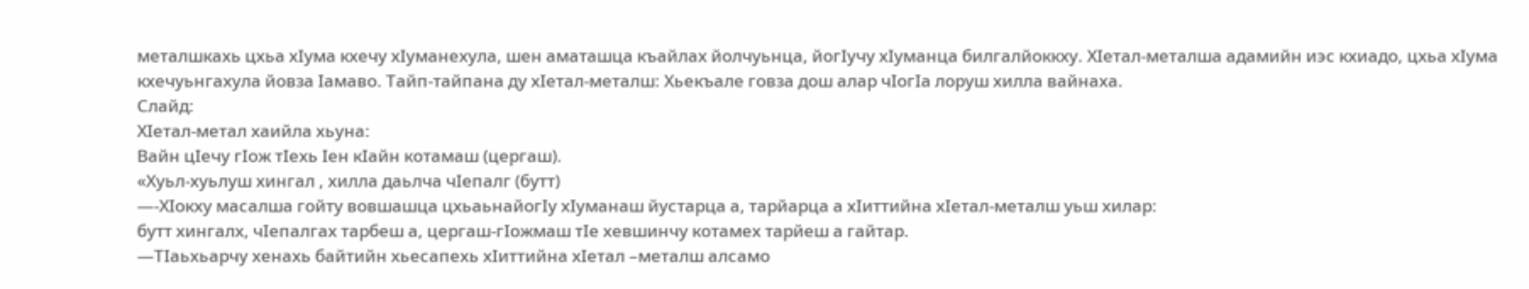металшкахь цхьа хIума кхечу хIуманехула, шен аматашца къайлах йолчуьнца, йогIучу хIуманца билгалйоккху. ХIетал-металша адамийн иэс кхиадо, цхьа хIума кхечуьнгахула йовза Iамаво. Тайп-тайпана ду хIетал-металш: Хьекъале говза дош алар чIогIа лоруш хилла вайнаха.
Слайд:
ХIетал-метал хаийла хьуна:
Вайн цIечу гIож тIехь Iен кIайн котамаш (цергаш).
«Хуьл-хуьлуш хингал , хилла даьлча чIепалг (бутт)
—-ХIокху масалша гойту вовшашца цхьаьнайогIу хIуманаш йустарца а, тарйарца а хIиттийна хIетал-металш уьш хилар:
бутт хингалх, чIепалгах тарбеш а, цергаш-гIожмаш тIе хевшинчу котамех тарйеш а гайтар.
—ТIаьхьарчу хенахь байтийн хьесапехь хIиттийна хIетал –металш алсамо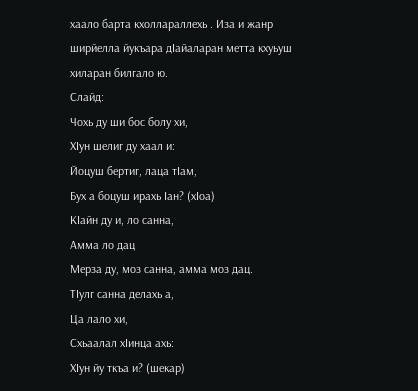хаало барта кхоллараллехь . Иза и жанр ширйелла йукъара дIайаларан метта кхуьуш хиларан билгало ю.
Слайд:
Чохь ду ши бос болу хи,
ХIун шелиг ду хаал и:
Йоцуш бертиг, лаца тIам,
Бух а боцуш ирахь Iан? (хIоа)
КIайн ду и, ло санна,
Амма ло дац
Мерза ду, моз санна, амма моз дац.
ТIулг санна делахь а,
Ца лало хи,
Схьаалал хIинца ахь:
ХIун йу ткъа и? (шекар)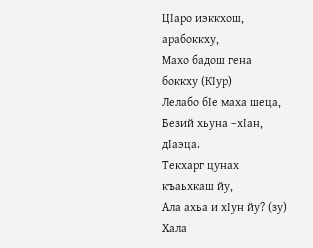ЦIаро иэккхош, арабоккху,
Махо бадош гена боккху (КIур)
Лелабо бIе маха шеца,
Безий хьуна –хIан, дIаэца.
Текхарг цунах къаьхкаш йу,
Ала ахьа и хIун йу? (зу)
Хала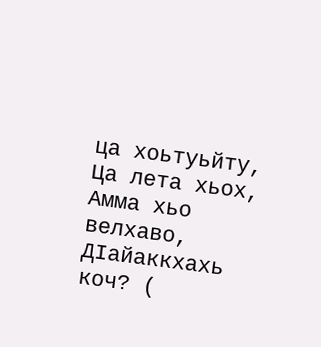ца хоьтуьйту,
Ца лета хьох,
Амма хьо велхаво,
ДIайаккхахь коч? (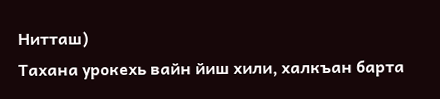Нитташ)
Тахана урокехь вайн йиш хили, халкъан барта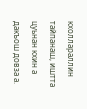кхоллараллин тайпанаш, иштта цуьнан кхин а дакъош довза а.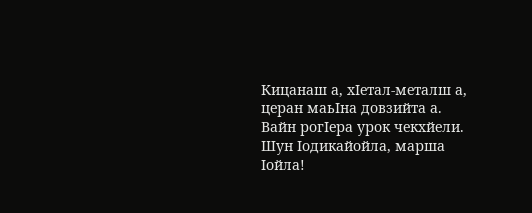Кицанаш а, хIетал-металш а, церан маьIна довзийта а.
Вайн рогIера урок чекхйели.
Шун Iодикайойла, марша Iойла!